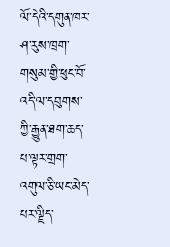ལོ་དེའི་དགུན་ཁར་ཤ་རུས་ཁྲག་གསུམ་གྱི་ཕུང་བོ་འདི་ལ་དབུགས་ཀྱི་རྒྱུན་ཐག་ཆད་པ་ལྟར་གྲག་འགུལ་ཅི་ཡང་མེད་པར་ལྗིད་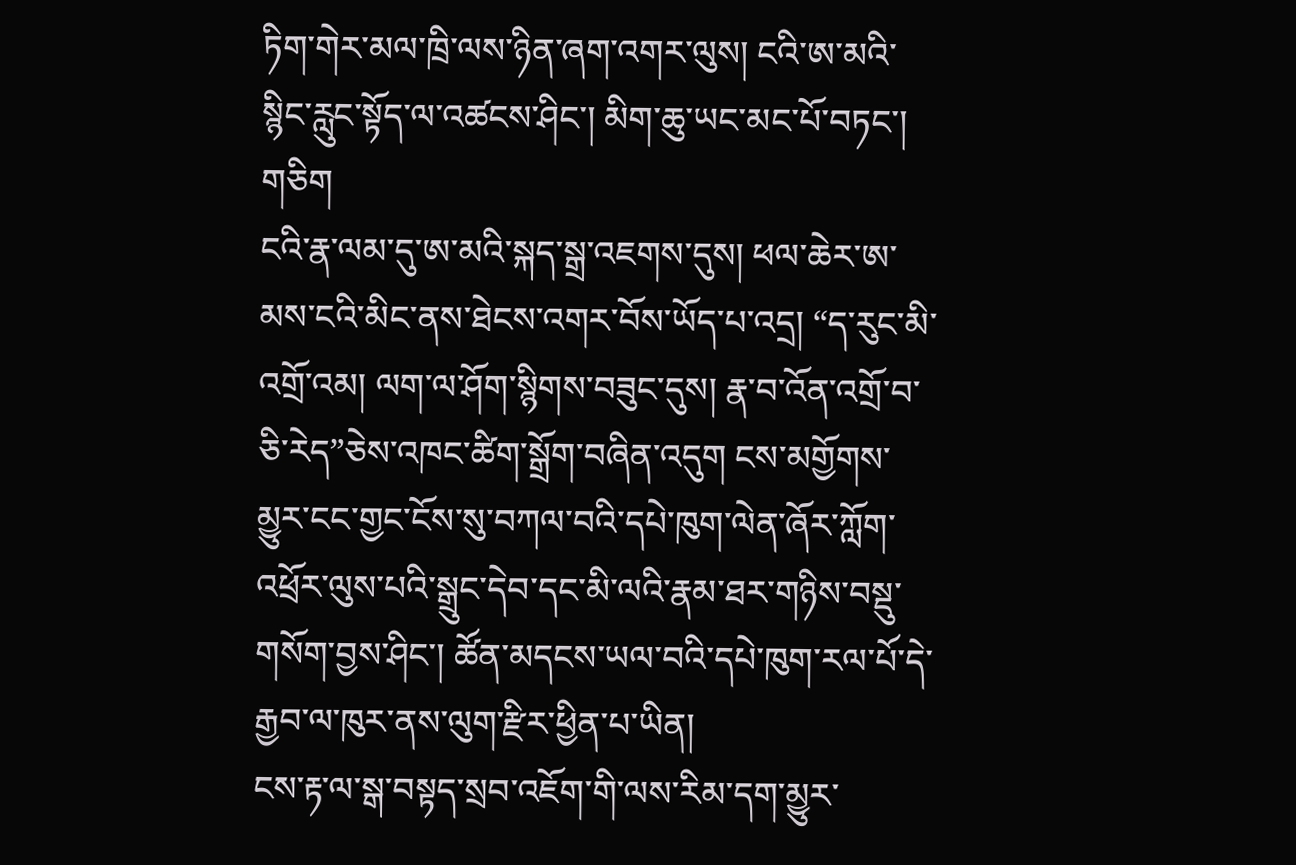ཏིག་གེར་མལ་ཁྲི་ལས་ཉིན་ཞག་འགར་ལུས། ངའི་ཨ་མའི་སྙིང་རླུང་སྟོད་ལ་འཚངས་ཤིང་། མིག་ཆུ་ཡང་མང་པོ་བཏང་།
གཅིག
ངའི་རྣ་ལམ་དུ་ཨ་མའི་སྐད་སྒྲ་འཇགས་དུས། ཕལ་ཆེར་ཨ་མས་ངའི་མིང་ནས་ཐེངས་འགར་བོས་ཡོད་པ་འདྲ། “ད་རུང་མི་འགྲོ་འམ། ལག་ལ་ཤོག་སྙིགས་བཟུང་དུས། རྣ་བ་འོན་འགྲོ་བ་ཅི་རེད”ཅེས་འཁང་ཚིག་སྒྲོག་བཞིན་འདུག ངས་མགྱོགས་མྱུར་ངང་གྱང་ངོས་སུ་བཀལ་བའི་དཔེ་ཁུག་ལེན་ཞོར་ཀློག་འཕྲོར་ལུས་པའི་སྒྲུང་དེབ་དང་མི་ལའི་རྣམ་ཐར་གཉིས་བསྡུ་གསོག་བྱས་ཤིང་། ཚོན་མདངས་ཡལ་བའི་དཔེ་ཁུག་རལ་པོ་དེ་རྒྱབ་ལ་ཁུར་ནས་ལུག་རྫིར་ཕྱིན་པ་ཡིན།
ངས་རྟ་ལ་སྒ་བསྟད་སྲབ་འཇོག་གི་ལས་རིམ་དག་མྱུར་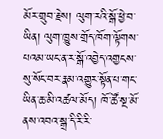མོར་གྲུབ་རྗེས། ལུག་རའི་སྒོ་ཕྱེ་བ་ཡིན། ལུག་ཁྱུས་གྲོད་ཁོག་ལྟོགས་པའམ་ཡང་ན་ར་སྒོ་འབྱེད་འགྱངས་སུ་སོང་བར་རྣམ་འགྱུར་སྟོན་པ་གང་ཡིན་ཆ་མི་འཚལ་མོད། ཁོ་ཚོ་སྔ་མོ་ནས་འབའ་སྒྲ་དི་རི་རི་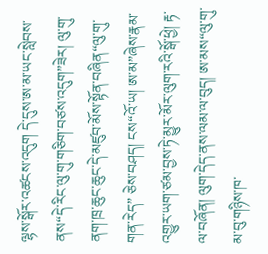ལྷས་སྒོར་འཚངས་འདུག དེ་དུས་ཨ་མ་ཡང་སླེབས་ནས“དེ་རིང་ལུ་གུ་གཅིག་བཙས་འདུག”ཟེར། ལུ་གུ་ནག་ཁྲ་ཆུང་ཆུང་དེ་མཛུབ་མོས་སྟོན་བཞིན“ལུ་གུ་གན་རེད” ཅེས་བཤད། ངས“འོ་ཡ། ཨ་མ”ཞེས་རྣམ་འགྱུར་ཡག་ཙམ་བྱས་ཏེ་མྱུར་མོར་ལུག་རའི་སྒོ་ཕྱེ། རྟ་ལ་བཞོན། ལུག་དེད་ནས་ལམ་ལ་བུད། ཨ་མས“ལུ་གུ་མ་བུ་གཉིས་ཁ་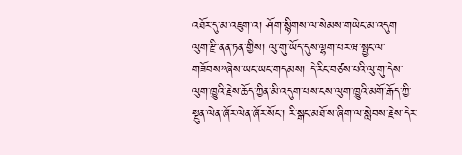འཐོར་དུ་མ་འཇུག་འ། ཤོག་སྙིགས་ལ་སེམས་གཡེང་མ་འདུག ལུག་རྫི་ནན་ཏན་གྱིས། ལུ་གུ་ཡོད་དུས་ལྷག་པར་ཝ་སྤྱང་ལ་གཟོབས”ཞེས་ཡང་ཡང་གདམས། དེ་རིང་བཙས་པའི་ལུ་གུ་དེས་ལུག་ཁྱུའི་རྗེས་ཆོད་ཀྱིན་མི་འདུག་པས་ངས་ལུག་ཁྱུའི་མགོ་རྒོད་ཀྱི་སྔུན་ལེན་ཞོར་ལེན་ཞོར་སོང་། རི་སྒང་མཐོ་ས་ཞིག་ལ་སླེབས་རྗེས་དེར་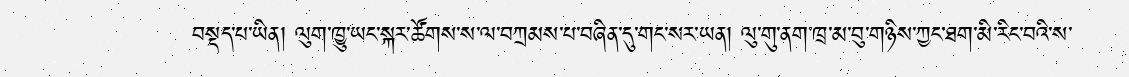བསྡད་པ་ཡིན། ལུག་ཁྱུ་ཡང་སྐར་ཚོགས་ས་ལ་བཀྲམས་པ་བཞིན་དུ་གང་སར་ཡན། ལུ་གུ་ནག་ཁྲ་མ་བུ་གཉིས་ཀྱང་ཐག་མི་རིང་བའི་ས་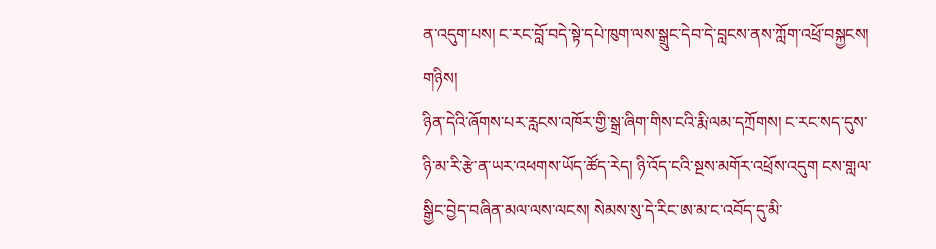ན་འདུག་པས། ང་རང་བློ་བདེ་སྟེ་དཔེ་ཁུག་ལས་སྒྲུང་དེབ་དེ་བླངས་ནས་ཀློག་འཕྲོ་བསྐྱངས།
གཉིས།
ཉིན་དེའི་ཞོགས་པར་རླངས་འཁོར་གྱི་སྒྲ་ཞིག་གིས་ངའི་རྨི་ལམ་དཀྲོགས། ང་རང་སད་དུས་ཉི་མ་རི་རྩེ་ན་ཡར་འཕགས་ཡོད་ཚོད་རེད། ཉི་འོད་ངའི་སྔས་མགོར་འཕྲོས་འདུག ངས་གླལ་སྒྱིང་བྱེད་བཞིན་མལ་ལས་ལངས། སེམས་སུ་དེ་རིང་ཨ་མ་ང་འབོད་དུ་མི་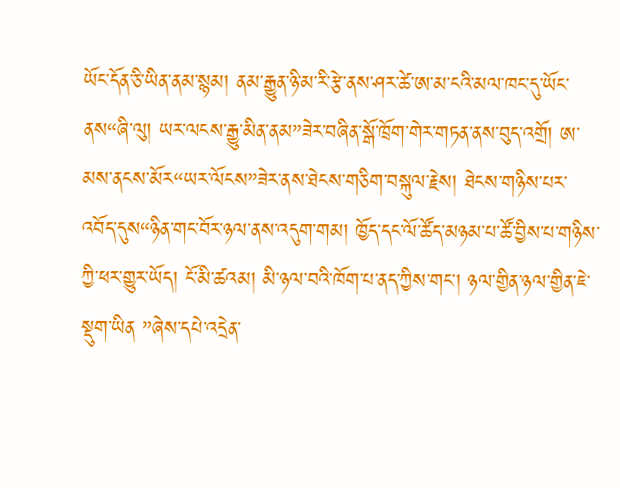ཡོང་དོན་ཅི་ཡིན་ནམ་སྙམ། ནམ་རྒྱུན་ཉི་མ་རི་རྩེ་ནས་ཤར་ཚེ་ཨ་མ་ངའི་མལ་ཁང་དུ་ཡོང་ནས“ཞི་ལུ། ཡར་ལངས་རྒྱུ་མིན་ནམ”ཟེར་བཞིན་སྒོ་ཁྲོག་གེར་གཏན་ནས་བུད་འགྲོ། ཨ་མས་ནངས་མོར“ཡར་ལོངས”ཟེར་ནས་ཐེངས་གཅིག་བསྐུལ་རྗེས། ཐེངས་གཉིས་པར་འབོད་དུས“ཉིན་གང་བོར་ཉལ་ནས་འདུག་གམ། ཁྱོད་དང་ལོ་ཚོད་མཉམ་པ་ཚོ་བྱིས་པ་གཉིས་ཀྱི་ཕར་གྱུར་ཡོད། ངོ་མི་ཚའམ། མི་ཉལ་བའི་ཁོག་པ་ནད་ཀྱིས་གང་། ཉལ་གྱིན་ཉལ་གྱིན་ཇེ་སྡུག་ཡིན ”ཞེས་དཔེ་འདྲེན་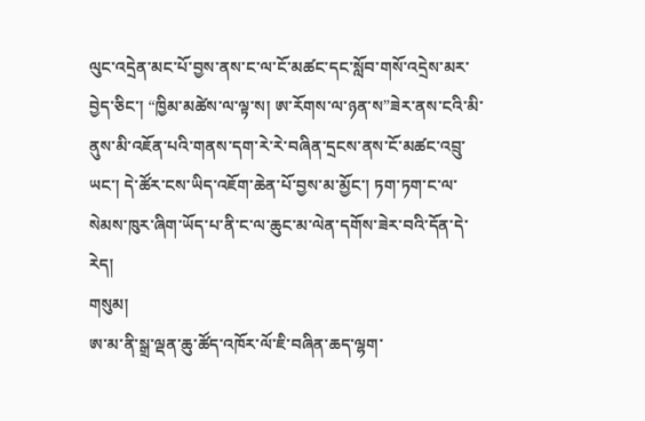ལུང་འདྲེན་མང་པོ་བྱས་ནས་ང་ལ་ངོ་མཚང་དང་སློབ་གསོ་འདྲེས་མར་བྱེད་ཅིང་། “ཁྱིམ་མཚེས་ལ་ལྟ་ས། ཨ་རོགས་ལ་ཉན་ས”ཟེར་ནས་ངའི་མི་ནུས་མི་འཇོན་པའི་གནས་དག་རེ་རེ་བཞིན་དྲངས་ནས་ངོ་མཚང་འབྲུ་ཡང་། དེ་ཚོར་ངས་ཡིད་འཇོག་ཆེན་པོ་བྱས་མ་མྱོང་། ཏག་ཏག་ང་ལ་སེམས་ཁུར་ཞིག་ཡོད་པ་ནི་ང་ལ་ཆུང་མ་ལེན་དགོས་ཟེར་བའི་དོན་དེ་རེད།
གསུམ།
ཨ་མ་ནི་སྒྲ་ལྡན་ཆུ་ཚོད་འཁོར་ལོ་ཇི་བཞིན་ཆད་ལྷག་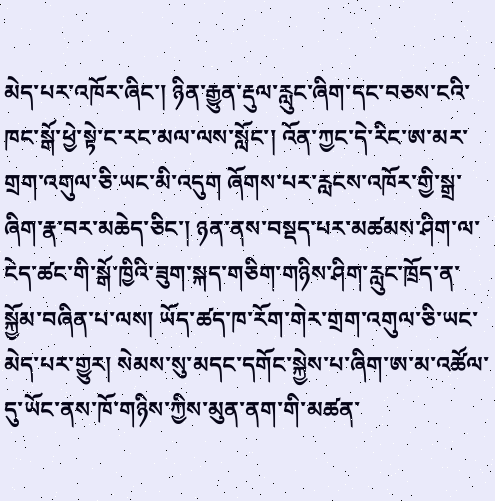མེད་པར་འཁོར་ཞིང་། ཉིན་རྒྱུན་རྡུལ་རླུང་ཞིག་དང་བཅས་ངའི་ཁང་སྒོ་ཕྱེ་སྟེ་ང་རང་མལ་ལས་སློང་། འོན་ཀྱང་དེ་རིང་ཨ་མར་གྲག་འགུལ་ཅི་ཡང་མི་འདུག ཞོགས་པར་རླངས་འཁོར་གྱི་སྒྲ་ཞིག་རྣ་བར་མཆེད་ཅིང་། ཉན་ནས་བསྡད་པར་མཚམས་ཤིག་ལ་ངེད་ཚང་གི་སྒོ་ཁྱིའི་ཟུག་སྐད་གཅིག་གཉིས་ཤིག་རླུང་ཁྲོད་ན་སྐྱོམ་བཞིན་པ་ལས། ཡོད་ཚད་ཁ་རོག་གེར་གྲག་འགུལ་ཅི་ཡང་མེད་པར་གྱུར། སེམས་སུ་མདང་དགོང་སྐྱེས་པ་ཞིག་ཨ་མ་འཚོལ་དུ་ཡོང་ནས་ཁོ་གཉིས་ཀྱིས་མུན་ནག་གི་མཚན་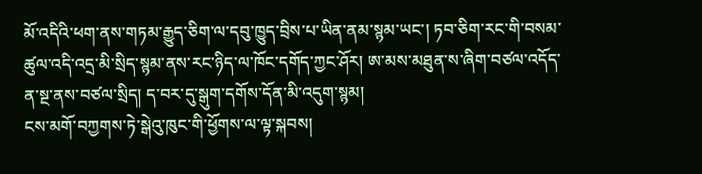མོ་འདིའི་ཕག་ནས་གཏམ་རྒྱུད་ཅིག་ལ་དབུ་ཁྱུད་བྲིས་པ་ཡིན་ནམ་སྙམ་ཡང་། ཏབ་ཅིག་རང་གི་བསམ་ཚུལ་འདི་འདྲ་མི་སྲིད་སྙམ་ནས་རང་ཉིད་ལ་ཁོང་དགོད་ཀྱང་ཤོར། ཨ་མས་མཐུན་ས་ཞིག་བཙལ་འདོད་ན་སྔ་ནས་བཙལ་སྲིད། ད་བར་དུ་སྒུག་དགོས་དོན་མི་འདུག་སྙམ།
ངས་མགོ་བཀྱགས་ཏེ་སྒེའུ་ཁུང་གི་ཕྱོགས་ལ་ལྟ་སྐབས།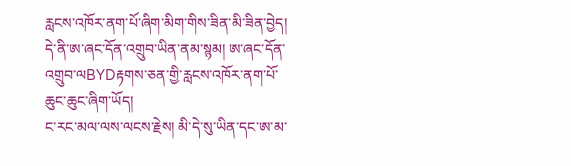རླངས་འཁོར་ནག་པོ་ཞིག་མིག་གིས་ཟིན་མི་ཟིན་བྱེད། དེ་ནི་ཨ་ཞང་དོན་འགྲུབ་ཡིན་ནམ་སྙམ། ཨ་ཞང་དོན་འགྲུབ་ལBYDརྟགས་ཅན་གྱི་རླངས་འཁོར་ནག་པོ་ཆུང་ཆུང་ཞིག་ཡོད།
ང་རང་མལ་ལས་ལངས་རྗེས། མི་དེ་སུ་ཡིན་དང་ཨ་མ་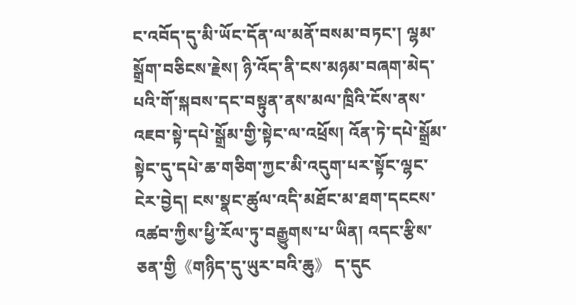ང་འབོད་དུ་མི་ཡོང་དོན་ལ་མནོ་བསམ་བཏང་། ལྷམ་སྒྲོག་བཅིངས་རྗེས། ཉི་འོད་ནི་ངས་མཉམ་བཞག་མེད་པའི་གོ་སྐབས་དང་བསྟུན་ནས་མལ་ཁྲིའི་ངོས་ནས་འཇབ་སྟེ་དཔེ་སྒྲོམ་གྱི་སྟེང་ལ་འཕྲོས། འོན་ཏེ་དཔེ་སྒྲོམ་སྟེང་དུ་དཔེ་ཆ་གཅིག་ཀྱང་མི་འདུག་པར་སྟོང་ལྷང་ངེར་བྱེད། ངས་སྣང་ཚུལ་འདི་མཐོང་མ་ཐག་དངངས་འཚབ་ཀྱིས་ཕྱི་རོལ་ཏུ་བརྒྱུགས་པ་ཡིན། འདང་རྩིས་ཅན་གྱི《གཉིད་དུ་ཡུར་བའི་ཆུ》 ད་དུང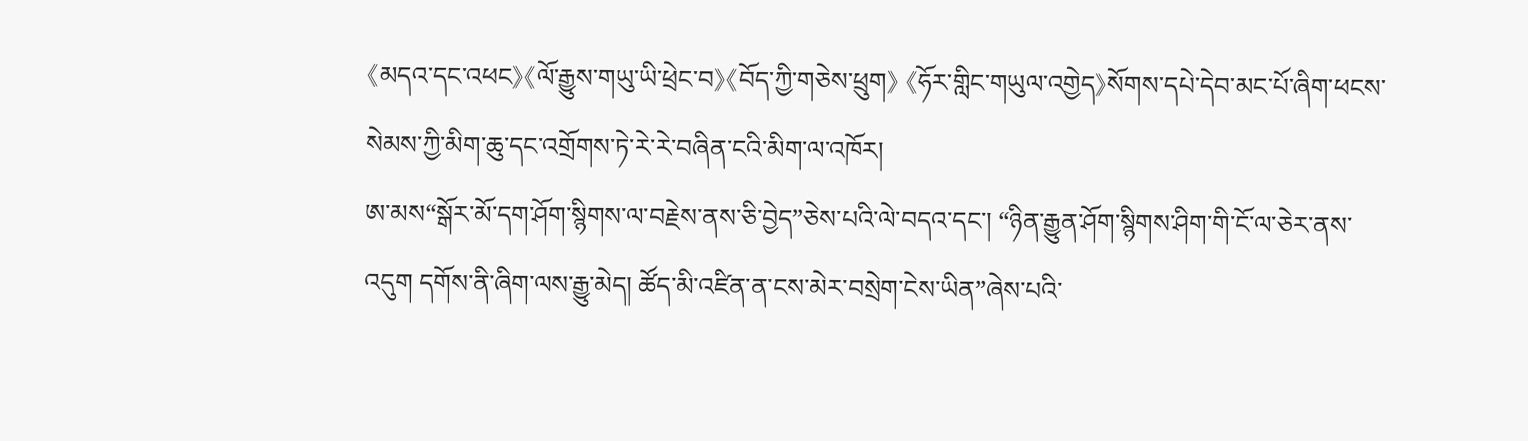《མདའ་དང་འཕང》《ལོ་རྒྱུས་གཡུ་ཡི་ཕྲེང་བ》《བོད་ཀྱི་གཅེས་ཕྲུག》 《ཧོར་གླིང་གཡུལ་འགྱེད》སོགས་དཔེ་དེབ་མང་པོ་ཞིག་ཕངས་སེམས་ཀྱི་མིག་ཆུ་དང་འགྲོགས་ཏེ་རེ་རེ་བཞིན་ངའི་མིག་ལ་འཁོར།
ཨ་མས“སྒོར་མོ་དག་ཤོག་སྙིགས་ལ་བརྗེས་ནས་ཅི་བྱེད”ཅེས་པའི་ལེ་བདའ་དང་། “ཉིན་རྒྱུན་ཤོག་སྙིགས་ཤིག་གི་ངོ་ལ་ཅེར་ནས་འདུག དགོས་ནི་ཞིག་ལས་རྒྱུ་མེད། ཚོད་མི་འཛིན་ན་ངས་མེར་བསྲེག་ངེས་ཡིན”ཞེས་པའི་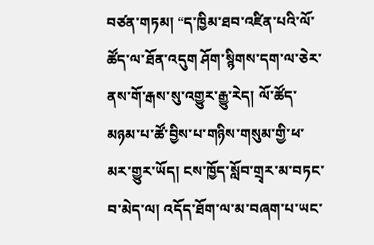བཙན་གཏམ། “ད་ཁྱིམ་ཐབ་འཛིན་པའི་ལོ་ཚོད་ལ་ཐོན་འདུག ཤོག་སྙིགས་དག་ལ་ཅེར་ནས་གོ་རྒས་སུ་འགྱུར་རྒྱུ་རེད། ལོ་ཚོད་མཉམ་པ་ཚོ་བྱིས་པ་གཉིས་གསུམ་གྱི་ཕ་མར་གྱུར་ཡོད། ངས་ཁྱོད་སློབ་གྲྭར་མ་བཏང་བ་མེད་ལ། འདོད་ཐོག་ལ་མ་བཞག་པ་ཡང་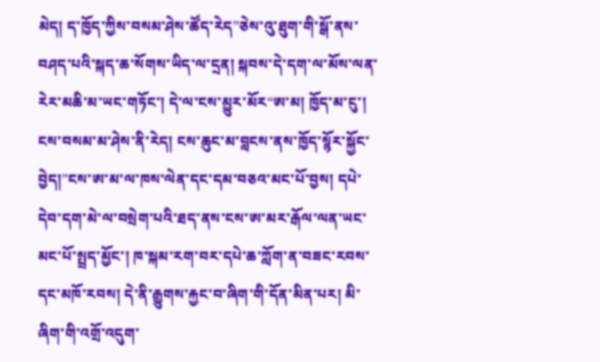མེད། ད་ཁྱོད་ཀྱིས་བསམ་ཤེས་ཚོད་རེད”ཅེས་འུ་ཐུག་གི་སྒོ་ནས་བཤད་པའི་སྐད་ཆ་སོགས་ཡིད་ལ་དྲན། སྐབས་དེ་དག་ལ་མོས་ལན་རེར་མཆི་མ་ཡང་གཏོང་། དེ་ལ་ངས་མྱུར་མོར“ཨ་མ། ཁྱོད་མ་ངུ་། ངས་བསམ་མ་ཤེས་ནི་རེད། ངས་ཆུང་མ་བླངས་ནས་ཁྱོད་སྙོར་སྐྱོང་བྱེད།”ངས་ཨ་མ་ལ་ཁས་ལེན་དང་དམ་བཅའ་མང་པོ་བྱས། དཔེ་དེབ་དག་མེ་ལ་བསྲེག་པའི་ཐད་ནས་ངས་ཨ་མར་རྒོལ་ལན་ཡང་མང་པོ་སྤྲད་མྱོང་། ཁ་སྐམ་རག་བར་དཔེ་ཆ་ཀློག་ན་བཟང་རབས་དང་མཁོ་རབས། དེ་ནི་རྒྱུགས་རྐྱང་བ་ཞིག་གི་དོན་མིན་པར། མི་ཞིག་གི་འགྲོ་འདུག་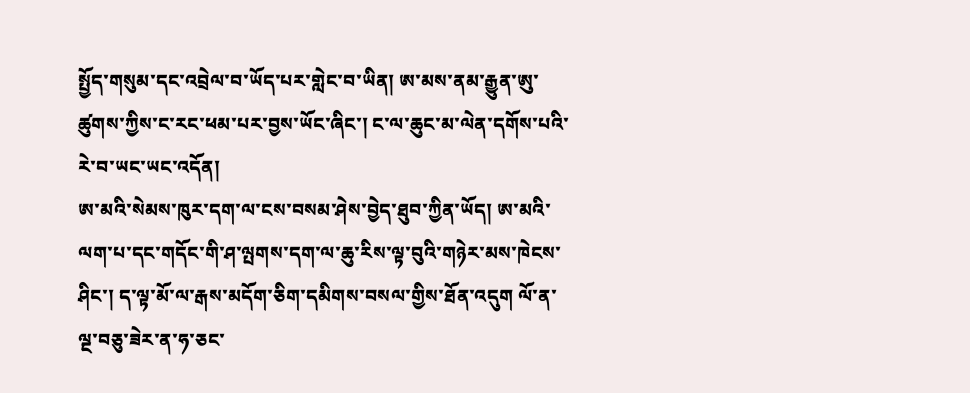སྤྱོད་གསུམ་དང་འབྲེལ་བ་ཡོད་པར་གླེང་བ་ཡིན། ཨ་མས་ནམ་རྒྱུན་ཨུ་ཚུགས་ཀྱིས་ང་རང་ཕམ་པར་བྱས་ཡོང་ཞིང་། ང་ལ་ཆུང་མ་ལེན་དགོས་པའི་རེ་བ་ཡང་ཡང་འདོན།
ཨ་མའི་སེམས་ཁུར་དག་ལ་ངས་བསམ་ཤེས་བྱེད་ཐུབ་ཀྱིན་ཡོད། ཨ་མའི་ལག་པ་དང་གདོང་གི་ཤ་ལྤགས་དག་ལ་ཆུ་རིས་ལྟ་བུའི་གཉེར་མས་ཁེངས་ཤིང་། ད་ལྟ་མོ་ལ་རྒས་མདོག་ཅིག་དམིགས་བསལ་གྱིས་ཐོན་འདུག ལོ་ན་ལྔ་བཅུ་ཟེར་ན་ཧ་ཅང་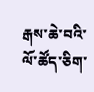རྒས་ཆེ་བའི་ལོ་ཚོད་ཅིག་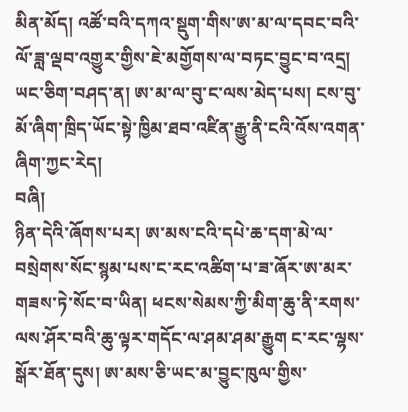མིན་མོད། འཚོ་བའི་དཀའ་སྡུག་གིས་ཨ་མ་ལ་དབང་བའི་ལོ་ཟླ་ལྡབ་འགྱུར་གྱིས་ཇེ་མགྱོགས་ལ་བཏང་བྱུང་བ་འདྲ། ཡང་ཅིག་བཤད་ན། ཨ་མ་ལ་བུ་ང་ལས་མེད་པས། ངས་བུ་མོ་ཞིག་ཁྲིད་ཡོང་སྟེ་ཁྱིམ་ཐབ་འཛིན་རྒྱུ་ནི་ངའི་འོས་འགན་ཞིག་ཀྱང་རེད།
བཞི།
ཉིན་དེའི་ཞོགས་པར། ཨ་མས་ངའི་དཔེ་ཆ་དག་མེ་ལ་བསྲེགས་སོང་སྙམ་པས་ང་རང་འཚིག་པ་ཟ་ཞོར་ཨ་མར་གཟས་ཏེ་སོང་བ་ཡིན། ཕངས་སེམས་ཀྱི་མིག་ཆུ་ནི་རགས་ལས་ཤོར་བའི་ཆུ་ལྟར་གདོང་ལ་ཤམ་ཤམ་རྒྱུག ང་རང་ལྷས་སྒོར་ཐོན་དུས། ཨ་མས་ཅི་ཡང་མ་བྱུང་ཁུལ་གྱིས་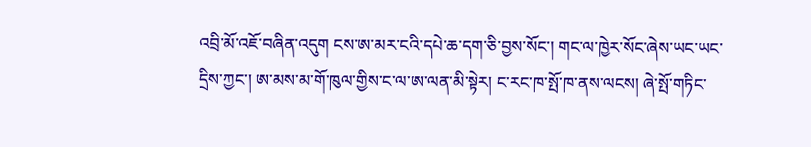འབྲི་མོ་འཇོ་བཞིན་འདུག ངས་ཨ་མར་ངའི་དཔེ་ཆ་དག་ཅི་བྱས་སོང་། གང་ལ་ཁྱེར་སོང་ཞེས་ཡང་ཡང་དྲིས་ཀྱང་། ཨ་མས་མ་གོ་ཁུལ་གྱིས་ང་ལ་ཨ་ལན་མི་སྟེར། ང་རང་ཁ་སྤོ་ཁ་ནས་ལངས། ཞེ་སྤོ་གཏིང་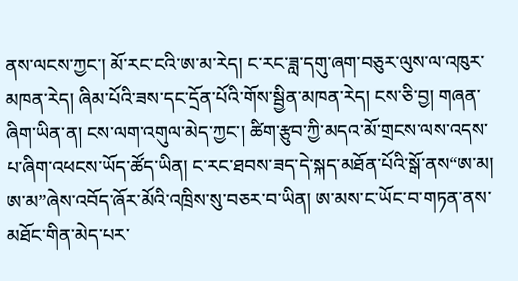ནས་ལངས་ཀྱང་། མོ་རང་ངའི་ཨ་མ་རེད། ང་རང་ཟླ་དགུ་ཞག་བཅུར་ལུས་ལ་འཁུར་མཁན་རེད། ཞིམ་པོའི་ཟས་དང་དྲོན་པོའི་གོས་སྦྱིན་མཁན་རེད། ངས་ཅི་བྱ། གཞན་ཞིག་ཡིན་ན། ངས་ལག་འགུལ་མེད་ཀྱང་། ཚིག་རྩུབ་ཀྱི་མདའ་མོ་གྲངས་ལས་འདས་པ་ཞིག་འཕངས་ཡོད་ཚོད་ཡིན། ང་རང་ཐབས་ཟད་དེ་སྐད་མཐོན་པོའི་སྒོ་ནས“ཨ་མ། ཨ་མ”ཞེས་འབོད་ཞོར་མོའི་འཁྲིས་སུ་བཅར་བ་ཡིན། ཨ་མས་ང་ཡོང་བ་གཏན་ནས་མཐོང་གིན་མེད་པར་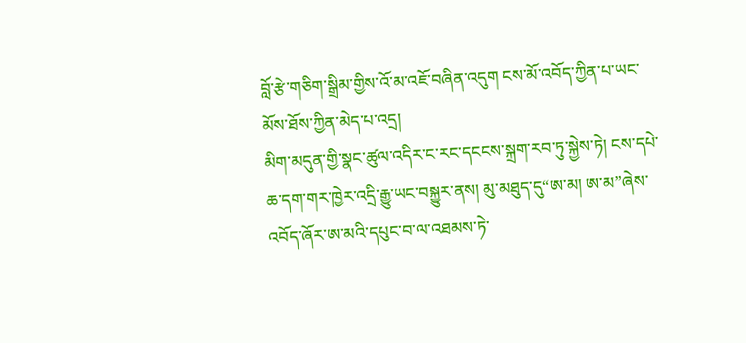བློ་རྩེ་གཅིག་སྒྲིམ་གྱིས་འོ་མ་འཇོ་བཞིན་འདུག ངས་མོ་འབོད་ཀྱིན་པ་ཡང་མོས་ཐོས་ཀྱིན་མེད་པ་འདྲ།
མིག་མདུན་གྱི་སྣང་ཚུལ་འདིར་ང་རང་དངངས་སྐྲག་རབ་ཏུ་སྐྱེས་ཏེ། ངས་དཔེ་ཆ་དག་གར་ཁྱེར་འདྲི་རྒྱུ་ཡང་བསྐྱུར་ནས། མུ་མཐུད་དུ“ཨ་མ། ཨ་མ”ཞེས་འབོད་ཞོར་ཨ་མའི་དཔུང་བ་ལ་འཐམས་ཏེ་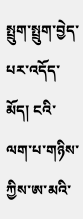སྤྲུག་སྤྲུག་བྱེད་པར་འདོད་མོད། ངའི་ལག་པ་གཉིས་ཀྱིས་ཨ་མའི་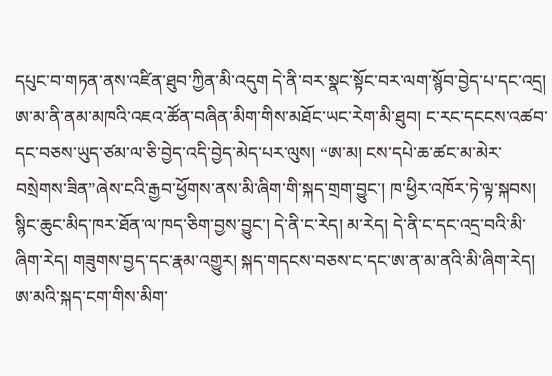དཔུང་བ་གཏན་ནས་འཛིན་ཐུབ་ཀྱིན་མི་འདུག དེ་ནི་བར་སྣང་སྟོང་བར་ལག་སྙོབ་བྱེད་པ་དང་འདྲ། ཨ་མ་ནི་ནམ་མཁའི་འཇའ་ཚོན་བཞིན་མིག་གིས་མཐོང་ཡང་རེག་མི་ཐུབ། ང་རང་དངངས་འཚབ་དང་བཅས་ཡུད་ཙམ་ལ་ཅི་བྱེད་འདི་བྱེད་མེད་པར་ལུས། “ཨ་མ། ངས་དཔེ་ཆ་ཚང་མ་མེར་བསྲེགས་ཟིན”ཞེས་ངའི་རྒྱབ་ཕྱོགས་ནས་མི་ཞིག་གི་སྐད་གྲག་བྱུང་། ཁ་ཕྱིར་འཁོར་ཏེ་ལྟ་སྐབས། སྙིང་ཆུང་མིད་ཁར་ཐོན་ལ་ཁད་ཅིག་བྱས་བྱུང་། དེ་ནི་ང་རེད། མ་རེད། དེ་ནི་ང་དང་འདྲ་བའི་མི་ཞིག་རེད། གཟུགས་བྱད་དང་རྣམ་འགྱུར། སྐད་གདངས་བཅས་ང་དང་ཨ་ན་མ་ནའི་མི་ཞིག་རེད། ཨ་མའི་སྐད་ངག་གིས་མིག་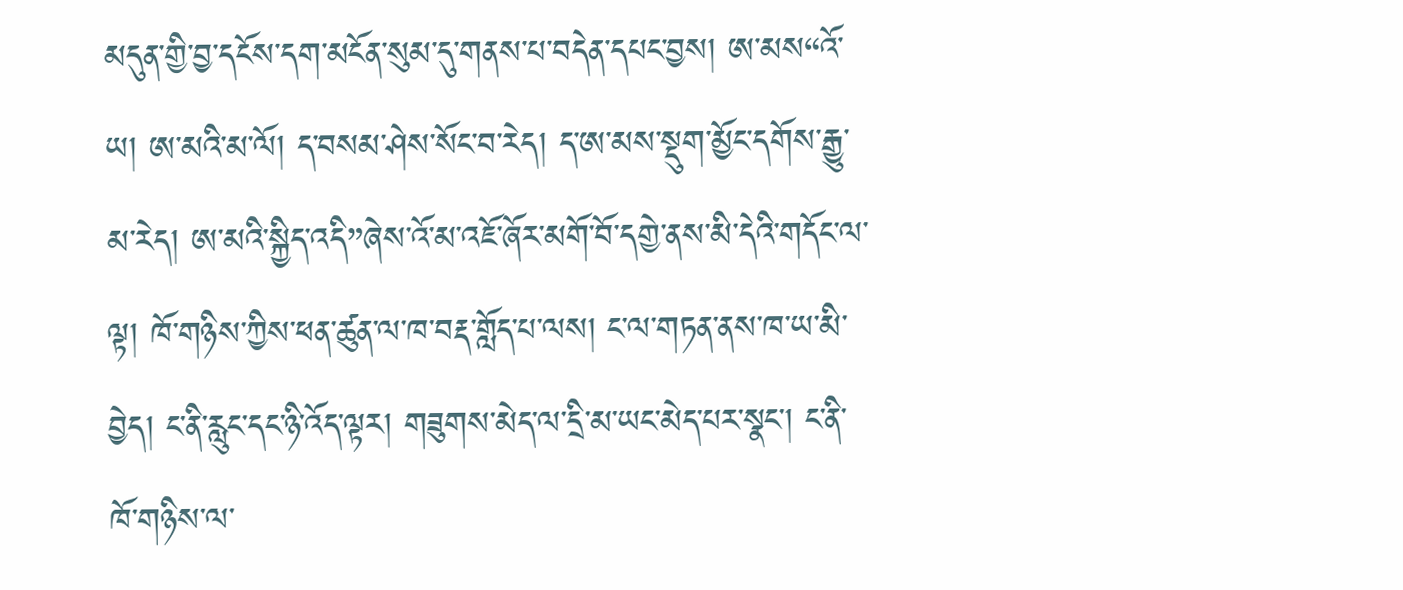མདུན་གྱི་བྱ་དངོས་དག་མངོན་སུམ་དུ་གནས་པ་བདེན་དཔང་བྱས། ཨ་མས“འོ་ཡ། ཨ་མའི་མ་ལོ། ད་བསམ་ཤེས་སོང་བ་རེད། ད་ཨ་མས་སྡུག་མྱོང་དགོས་རྒྱུ་མ་རེད། ཨ་མའི་སྐྱིད་འདི”ཞེས་འོ་མ་འཇོ་ཞོར་མགོ་བོ་དགྱེ་ནས་མི་དེའི་གདོང་ལ་ལྟ། ཁོ་གཉིས་ཀྱིས་ཕན་ཚུན་ལ་ཁ་བརྡ་གློད་པ་ལས། ང་ལ་གཏན་ནས་ཁ་ཡ་མི་བྱེད། ང་ནི་རླུང་དང་ཉི་འོད་ལྟར། གཟུགས་མེད་ལ་དྲི་མ་ཡང་མེད་པར་སྣང་། ང་ནི་ཁོ་གཉིས་ལ་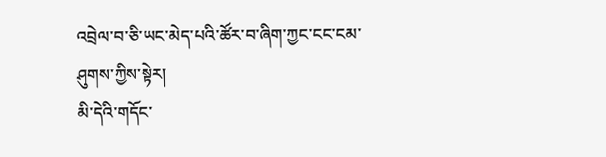འབྲེལ་བ་ཅི་ཡང་མེད་པའི་ཚོར་བ་ཞིག་ཀྱང་ངང་ངམ་ཤུགས་ཀྱིས་སྟེར།
མི་དེའི་གདོང་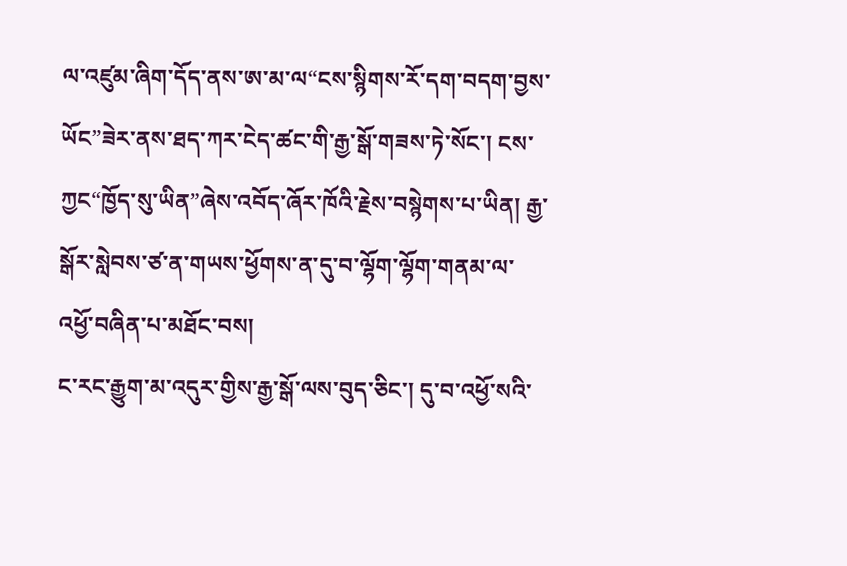ལ་འཛུམ་ཞིག་དོད་ནས་ཨ་མ་ལ“ངས་སྙིགས་རོ་དག་བདག་བྱས་ཡོང”ཟེར་ནས་ཐད་ཀར་ངེད་ཚང་གི་རྒྱ་སྒོ་གཟས་ཏེ་སོང་། ངས་ཀྱང“ཁྱོད་སུ་ཡིན”ཞེས་འབོད་ཞོར་ཁོའི་རྗེས་བསྙེགས་པ་ཡིན། རྒྱ་སྒོར་སླེབས་ཙ་ན་གཡས་ཕྱོགས་ན་དུ་བ་ལྷོག་ལྷོག་གནམ་ལ་འཕྱོ་བཞིན་པ་མཐོང་བས།
ང་རང་རྒྱུག་མ་འདུར་གྱིས་རྒྱ་སྒོ་ལས་བུད་ཅིང་། དུ་བ་འཕྱོ་སའི་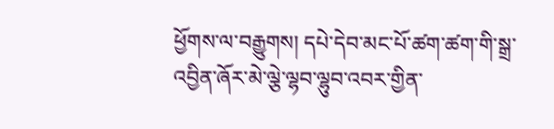ཕྱོགས་ལ་བརྒྱུགས། དཔེ་དེབ་མང་པོ་ཚག་ཚག་གི་སྒྲ་འབྱིན་ཞོར་མེ་ལྕེ་ལྷབ་ལྷུབ་འབར་གྱིན་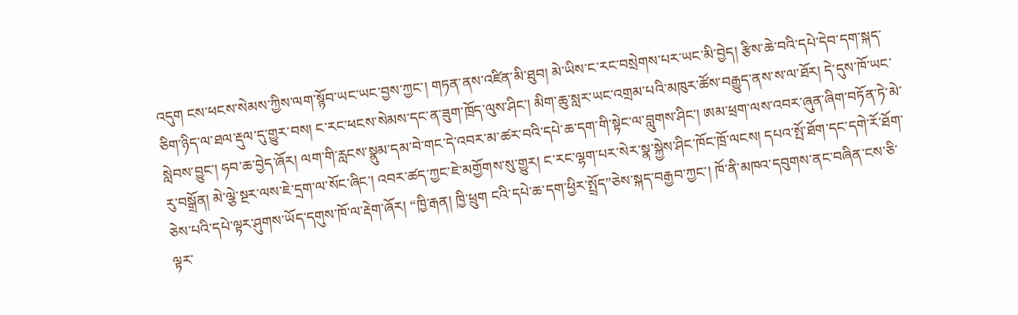འདུག ངས་ཕངས་སེམས་ཀྱིས་ལག་སྙོབ་ཡང་ཡང་བྱས་ཀྱང་། གཏན་ནས་འཛིན་མི་ཐུབ། མེ་ཡིས་ང་རང་བསྲེགས་པར་ཡང་མི་བྱེད། རྩིས་ཆེ་བའི་དཔེ་དེབ་དག་སྐད་ཅིག་ཉིད་ལ་ཐལ་རྡུལ་དུ་གྱུར་བས། ང་རང་ཕངས་སེམས་དང་ན་ཟུག་ཁྲོད་ལུས་ཤིང་། མིག་ཆུ་སླར་ཡང་འགྲམ་པའི་མཁུར་ཚོས་བརྒྱུད་ནས་ས་ལ་ཐོར། དེ་དུས་ཁོ་ཡང་སླེབས་བྱུང་། ཧབ་ཆ་བྱེད་ཞོར། ལག་གི་རླངས་སྣུམ་དམ་བེ་གང་དེ་འབར་མ་ཚར་བའི་དཔེ་ཆ་དག་གི་སྟེང་ལ་བླུགས་ཤིང་། ཨམ་ཕྲག་ལས་འབར་ཞུན་ཞིག་བཏོན་ཏེ་མེ་རུ་བསྒྲོན། མེ་ལྕེ་སྔར་ལས་ཇེ་དྲག་ལ་སོང་ཞིང་། འབར་ཚད་ཀྱང་ཇེ་མགྱོགས་སུ་གྱུར། ང་རང་ལྷག་པར་སེར་སྣ་སྐྱེས་ཤིང་ཁོང་ཁྲོ་ལངས། དཔའ་སྤོ་ཐོག་དང་དགེ་རོ་ཐོག་ཅེས་པའི་དཔེ་ལྟར་ཤུགས་ཡོད་དགུས་ཁོ་ལ་རྡེག་ཞོར། “ཁྱི་རྒན། ཁྱི་ཕྲུག ངའི་དཔེ་ཆ་དག་ཕྱིར་སྤྲོད”ཅེས་སྐད་བརྒྱབ་ཀྱང་། ཁོ་ནི་མཁའ་དབུགས་ནང་བཞིན་ངས་ཅི་ལྟར་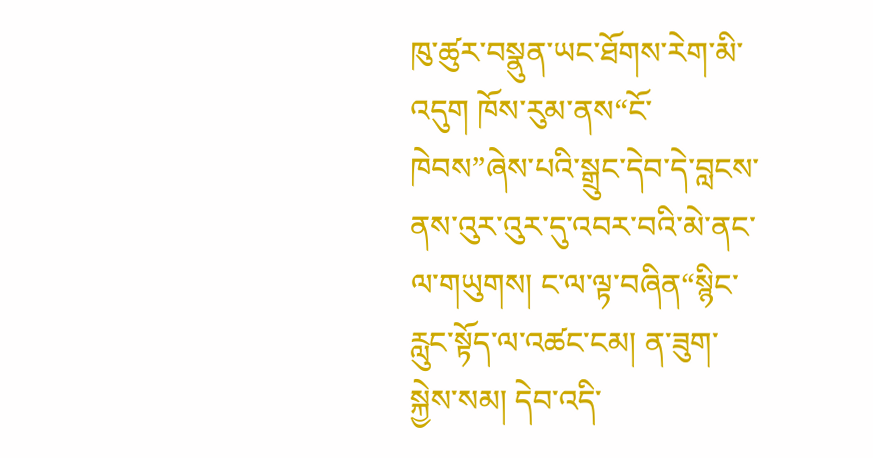ཁུ་ཚུར་བསྣུན་ཡང་ཐོགས་རེག་མི་འདུག ཁོས་རུམ་ནས“ངོ་ཁེབས”ཞེས་པའི་སྒྲུང་དེབ་དེ་བླངས་ནས་འུར་འུར་དུ་འབར་བའི་མེ་ནང་ལ་གཡུགས། ང་ལ་ལྟ་བཞིན“སྙིང་རླུང་སྟོད་ལ་འཚང་ངམ། ན་ཟུག་སྐྱེས་སམ། དེབ་འདི་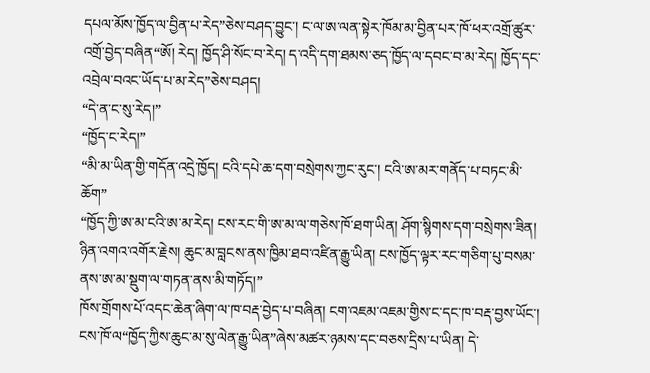དཔལ་མོས་ཁྱོད་ལ་བྱིན་པ་རེད”ཅེས་བཤད་བྱུང་། ང་ལ་ཨ་ལན་སྟེར་ཁོམ་མ་བྱིན་པར་ཁོ་ཕར་འགྲོ་ཚུར་འགྲོ་བྱེད་བཞིན“ཨོ། རེད། ཁྱོད་ཤི་སོང་བ་རེད། ད་འདི་དག་ཐམས་ཅད་ཁྱོད་ལ་དབང་བ་མ་རེད། ཁྱོད་དང་འབྲེལ་བའང་ཡོད་པ་མ་རེད”ཅེས་བཤད།
“དེ་ན་ང་སུ་རེད།”
“ཁྱོད་ང་རེད།”
“མི་མ་ཡིན་གྱི་གདོན་འདྲེ་ཁྱོད། ངའི་དཔེ་ཆ་དག་བསྲེགས་ཀྱང་རུང་། ངའི་ཨ་མར་གནོད་པ་བཏང་མི་ཆོག”
“ཁྱོད་ཀྱི་ཨ་མ་ངའི་ཨ་མ་རེད། ངས་རང་གི་ཨ་མ་ལ་གཅེས་ཁོ་ཐག་ཡིན། ཤོག་སྙིགས་དག་བསྲེགས་ཟིན། ཉིན་འགའ་འགོར་རྗེས། ཆུང་མ་བླངས་ནས་ཁྱིམ་ཐབ་འཛིན་རྒྱུ་ཡིན། ངས་ཁྱོད་ལྟར་རང་གཅིག་པུ་བསམ་ནས་ཨ་མ་སྡུག་ལ་གཏན་ནས་མི་གཏོད།”
ཁོས་གྲོགས་པོ་འདང་ཆེན་ཞིག་ལ་ཁ་བརྡ་བྱེད་པ་བཞིན། ངག་འཇམ་འཇམ་གྱིས་ང་དང་ཁ་བརྡ་བྱས་ཡོང་། ངས་ཁོ་ལ“ཁྱོད་ཀྱིས་ཆུང་མ་སུ་ལེན་རྒྱུ་ཡིན”ཞེས་མཚར་ཉམས་དང་བཅས་དྲིས་པ་ཡིན། དེ་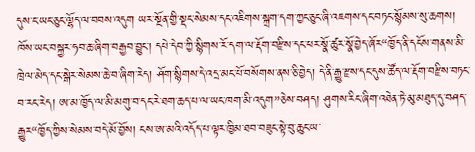དུས་ང་ཡང་ཅུང་ལྷོད་ལ་བབས་འདུག ཡར་སྔོན་གྱི་སྡང་སེམས་དང་འཇིགས་སྐྲག་དག་ཀྱང་ཅུང་ཞི་འཇགས་དང་བཏང་སྙོམས་སུ་ཆགས། ཁོས་ཡང་བསྐྱར་ཧབ་ཆ་ཞིག་བརྒྱབ་བྱུང་། དཔེ་དེབ་ཀྱི་སྙིགས་རོ་དག་ལ་རྡོག་བརྫིས་དང་ཕར་སྣོ་ཚུར་སྣོ་བྱེད་ཞོར“ཁྱོད་ནི་དངོས་གནས་མི་ཁྲེལ་མེད་དང་སྒེར་སེམས་ཆེ་བ་ཞིག་རེད། ཤོག་སྙིགས་དེ་འདྲ་མང་པོ་བསོགས་ནས་ཅི་བྱེད། དེ་ནི་རྒྱུ་རྫས་དང་དུས་ཚོད་ལ་རྡོག་བརྫིས་བཏང་བ་རང་རེད། ཨ་མ་ཁྱོད་ལ་མི་མགུ་བ་དང་རེ་ཐག་ཆད་པ་ལ་ཡང་ཁག་མི་འདུག”ཅེས་བཤད། ཤུགས་རིང་ཞིག་འཐེན་ཏེ་མུ་མཐུད་དུ་བཤད་རྒྱུར“ཁྱོད་ཀྱིས་སེམས་བདེ་མོ་བྱོས། ངས་ཨ་མའི་འདོད་པ་ལྟར་ཁྱིམ་ཐབ་བཟུང་སྟེ་བུ་ཆུང་ཡ་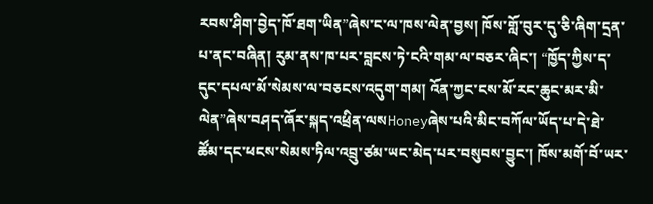རབས་ཤིག་བྱེད་ཁོ་ཐག་ཡིན”ཞེས་ང་ལ་ཁས་ལེན་བྱས། ཁོས་གློ་བུར་དུ་ཅི་ཞིག་དྲན་པ་ནང་བཞིན། རུམ་ནས་ཁ་པར་བླངས་ཏེ་ངའི་གམ་ལ་བཅར་ཞིང་། “ཁྱོད་ཀྱིས་ད་དུང་དཔལ་མོ་སེམས་ལ་བཅངས་འདུག་གམ། འོན་ཀྱང་ངས་མོ་རང་ཆུང་མར་མི་ལེན”ཞེས་བཤད་ཞོར་སྐད་འཕྲིན་ལསHoneyཞེས་པའི་མིང་བཀོལ་ཡོད་པ་དེ་ཐེ་ཚོམ་དང་ཕངས་སེམས་ཏིལ་འབྲུ་ཙམ་ཡང་མེད་པར་བསུབས་བྱུང་། ཁོས་མགོ་བོ་ཡར་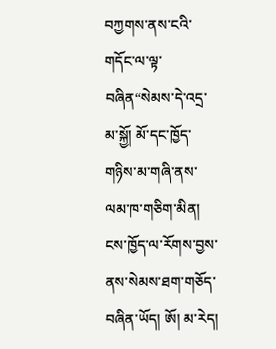བཀྱགས་ནས་ངའི་གདོང་ལ་ལྟ་བཞིན“སེམས་དེ་འདྲ་མ་སྐྱོ། མོ་དང་ཁྱོད་གཉིས་མ་གཞི་ནས་ལམ་ཁ་གཅིག་མིན། ངས་ཁྱོད་ལ་རོགས་བྱས་ནས་སེམས་ཐག་གཅོད་བཞིན་ཡོད། ཨོ། མ་རེད།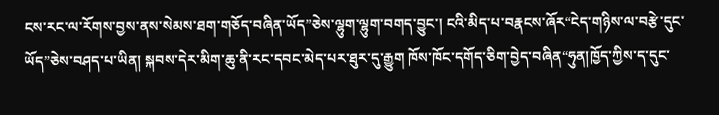ངས་རང་ལ་རོགས་བྱས་ནས་སེམས་ཐག་གཅོད་བཞིན་ཡོད”ཅེས་ལྷུག་ལྷུག་བགད་བྱུང་། ངའི་མིད་པ་བརྣངས་ཞོར“ངེད་གཉིས་ལ་བརྩེ་དུང་ཡོད”ཅེས་བཤད་པ་ཡིན། སྐབས་དེར་མིག་ཆུ་ནི་རང་དབང་མེད་པར་ཐུར་དུ་རྒྱུག ཁོས་ཁོང་དགོད་ཅིག་བྱེད་བཞིན“ཧུན།ཁྱོད་ཀྱིས་ད་དུང་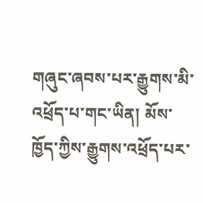གཞུང་ཞབས་པར་རྒྱུགས་མི་འཕྲོད་པ་གང་ཡིན། མོས་ཁྱོད་ཀྱིས་རྒྱུགས་འཕྲོད་པར་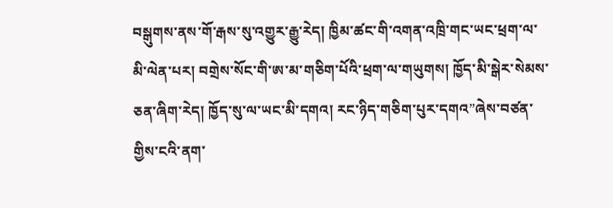བསྒུགས་ནས་གོ་རྒས་སུ་འགྱུར་རྒྱུ་རེད། ཁྱིམ་ཚང་གི་འགན་འཁྲི་གང་ཡང་ཕྲག་ལ་མི་ལེན་པར། བགྲེས་སོང་གི་ཨ་མ་གཅིག་པོའི་ཕྲག་ལ་གཡུགས། ཁྱོད་མི་སྒེར་སེམས་ཅན་ཞིག་རེད། ཁྱོད་སུ་ལ་ཡང་མི་དགའ། རང་ཉིད་གཅིག་པུར་དགའ”ཞེས་བཙན་གྱིས་ངའི་ནག་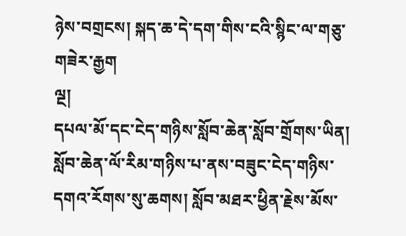ཉེས་བགྲངས། སྐད་ཆ་དེ་དག་གིས་ངའི་སྙིང་ལ་གཅུ་གཟེར་རྒྱག
ལྔ།
དཔལ་མོ་དང་ངེད་གཉིས་སློབ་ཆེན་སློབ་གྲོགས་ཡིན། སློབ་ཆེན་ལོ་རིམ་གཉིས་པ་ནས་བཟུང་ངེད་གཉིས་དགའ་རོགས་སུ་ཆགས། སློབ་མཐར་ཕྱིན་རྗེས་མོས་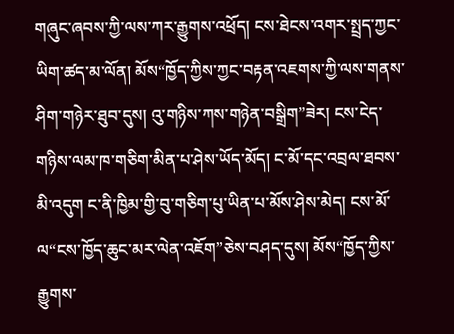གཞུང་ཞབས་ཀྱི་ལས་ཀར་རྒྱུགས་འཕྲོད། ངས་ཐེངས་འགར་སྤྲད་ཀྱང་ཡིག་ཚད་མ་ལོན། མོས“ཁྱོད་ཀྱིས་ཀྱང་བརྟན་འཇགས་ཀྱི་ལས་གནས་ཤིག་གཉེར་ཐུབ་དུས། འུ་གཉིས་ཀས་གཉེན་བསྒྲིག”ཟེར། ངས་ངེད་གཉིས་ལམ་ཁ་གཅིག་མིན་པ་ཤེས་ཡོད་མོད། ང་མོ་དང་འབྲལ་ཐབས་མི་འདུག ང་ནི་ཁྱིམ་གྱི་བུ་གཅིག་པུ་ཡིན་པ་མོས་ཤེས་མེད། ངས་མོ་ལ“ངས་ཁྱོད་ཆུང་མར་ལེན་འཇོག”ཅེས་བཤད་དུས། མོས“ཁྱོད་ཀྱིས་རྒྱུགས་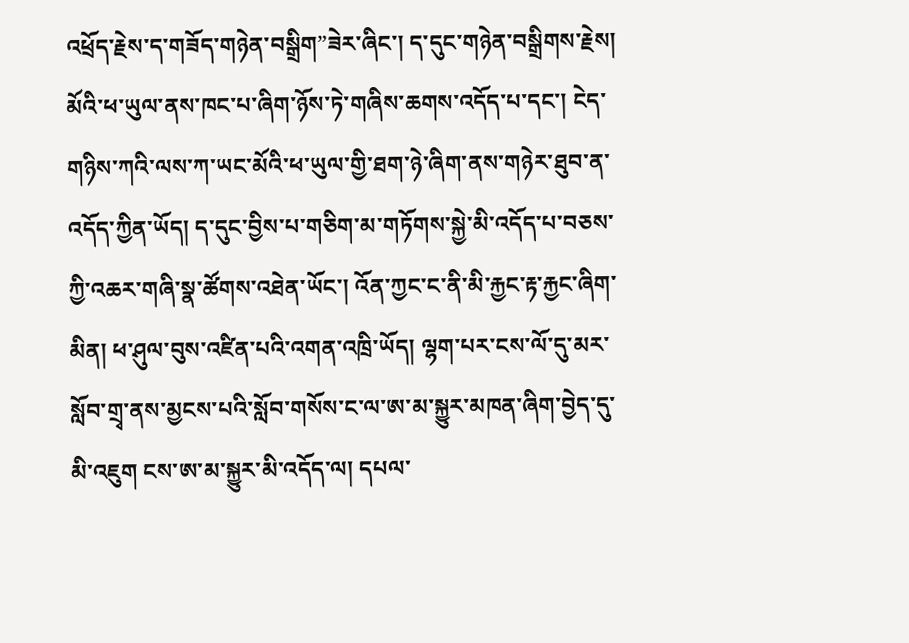འཕྲོད་རྗེས་ད་གཟོད་གཉེན་བསྒྲིག”ཟེར་ཞིང་། ད་དུང་གཉེན་བསྒྲིགས་རྗེས། མོའི་ཕ་ཡུལ་ནས་ཁང་པ་ཞིག་ཉོས་ཏེ་གཞིས་ཆགས་འདོད་པ་དང་། ངེད་གཉིས་ཀའི་ལས་ཀ་ཡང་མོའི་ཕ་ཡུལ་གྱི་ཐག་ཉེ་ཞིག་ནས་གཉེར་ཐུབ་ན་འདོད་ཀྱིན་ཡོད། ད་དུང་བྱིས་པ་གཅིག་མ་གཏོགས་སྐྱེ་མི་འདོད་པ་བཅས་ཀྱི་འཆར་གཞི་སྣ་ཚོགས་འཐེན་ཡོང་། འོན་ཀྱང་ང་ནི་མི་རྐྱང་རྟ་རྐྱང་ཞིག་མིན། ཕ་ཤུལ་བུས་འཛིན་པའི་འགན་འཁྲི་ཡོད། ལྷག་པར་ངས་ལོ་དུ་མར་སློབ་གྲྭ་ནས་མྱངས་པའི་སློབ་གསོས་ང་ལ་ཨ་མ་སྐྱུར་མཁན་ཞིག་བྱེད་དུ་མི་འཇུག ངས་ཨ་མ་སྐྱུར་མི་འདོད་ལ། དཔལ་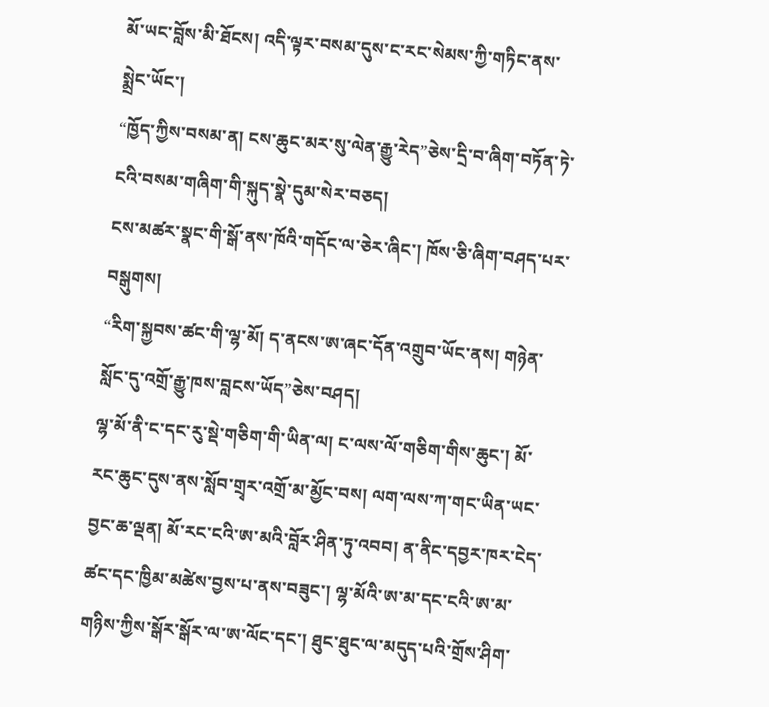མོ་ཡང་བློས་མི་ཐོངས། འདི་ལྟར་བསམ་དུས་ང་རང་སེམས་ཀྱི་གཏིང་ནས་སྨྲེང་ཡོང་།
“ཁྱོད་ཀྱིས་བསམ་ན། ངས་ཆུང་མར་སུ་ལེན་རྒྱུ་རེད”ཅེས་དྲི་བ་ཞིག་བཏོན་ཏེ་ངའི་བསམ་གཞིག་གི་སྐུད་སྣེ་དུམ་སེར་བཅད།
ངས་མཚར་སྣང་གི་སྒོ་ནས་ཁོའི་གདོང་ལ་ཅེར་ཞིང་། ཁོས་ཅི་ཞིག་བཤད་པར་བསྒུགས།
“རིག་སྐྱབས་ཚང་གི་ལྷ་མོ། ད་ནངས་ཨ་ཞང་དོན་འགྲུབ་ཡོང་ནས། གཉེན་སློང་དུ་འགྲོ་རྒྱུ་ཁས་བླངས་ཡོད”ཅེས་བཤད།
ལྷ་མོ་ནི་ང་དང་རུ་སྡེ་གཅིག་གི་ཡིན་ལ། ང་ལས་ལོ་གཅིག་གིས་ཆུང་། མོ་རང་ཆུང་དུས་ནས་སློབ་གྲྭར་འགྲོ་མ་མྱོང་བས། ལག་ལས་ཀ་གང་ཡིན་ཡང་བྱང་ཆ་ལྡན། མོ་རང་ངའི་ཨ་མའི་བློར་ཤིན་ཏུ་འབབ། ན་ནིང་དབྱར་ཁར་ངེད་ཚང་དང་ཁྱིམ་མཚེས་བྱས་པ་ནས་བཟུང་། ལྷ་མོའི་ཨ་མ་དང་ངའི་ཨ་མ་གཉིས་ཀྱིས་སྒོར་སྒོར་ལ་ཨ་ལོང་དང་། ཐུང་ཐུང་ལ་མདུད་པའི་གྲོས་ཤིག་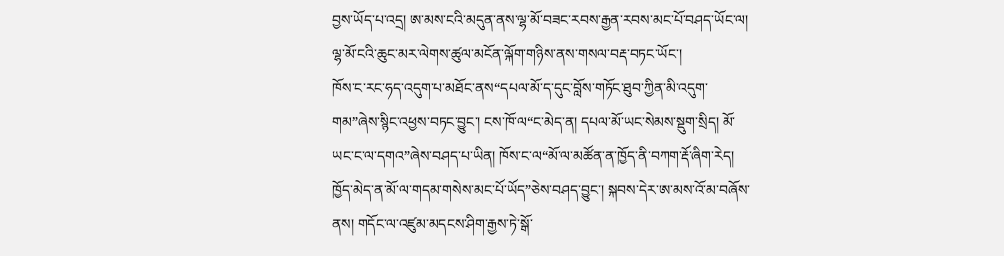བྱས་ཡོད་པ་འདྲ། ཨ་མས་ངའི་མདུན་ནས་ལྷ་མོ་བཟང་རབས་རྒྱན་རབས་མང་པོ་བཤད་ཡོང་ལ། ལྷ་མོ་ངའི་ཆུང་མར་ལེགས་ཚུལ་མངོན་ལྐོག་གཉིས་ནས་གསལ་བརྡ་བཏང་ཡོང་།
ཁོས་ང་རང་ཧད་འདུག་པ་མཐོང་ནས“དཔལ་མོ་ད་དུང་བློས་གཏོང་ཐུབ་ཀྱིན་མི་འདུག་གམ”ཞེས་སྙིང་འཕྱས་བཏང་བྱུང་། ངས་ཁོ་ལ“ང་མེད་ན། དཔལ་མོ་ཡང་སེམས་སྡུག་སྲིད། མོ་ཡང་ང་ལ་དགའ”ཞེས་བཤད་པ་ཡིན། ཁོས་ང་ལ“མོ་ལ་མཚོན་ན་ཁྱོད་ནི་བཀག་རྡོ་ཞིག་རེད། ཁྱོད་མེད་ན་མོ་ལ་གདམ་གསེས་མང་པོ་ཡོད”ཅེས་བཤད་བྱུང་། སྐབས་དེར་ཨ་མས་འོ་མ་བཞོས་ནས། གདོང་ལ་འཛུམ་མདངས་ཤིག་རྒྱས་ཏེ་སྒོ་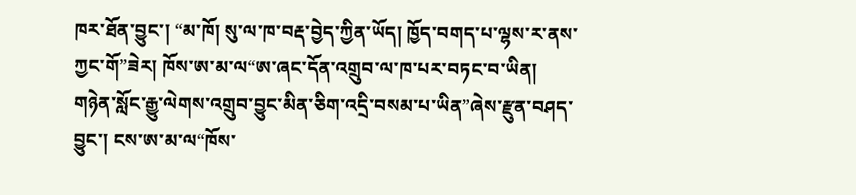ཁར་ཐོན་བྱུང་། “མ་ཁོ། སུ་ལ་ཁ་བརྡ་བྱེད་ཀྱིན་ཡོད། ཁྱོད་བགད་པ་ལྷས་ར་ནས་ཀྱང་གོ”ཟེར། ཁོས་ཨ་མ་ལ“ཨ་ཞང་དོན་འགྲུབ་ལ་ཁ་པར་བཏང་བ་ཡིན། གཉེན་སློང་རྒྱུ་ལེགས་འགྲུབ་བྱུང་མིན་ཅིག་འདྲི་བསམ་པ་ཡིན”ཞེས་རྫུན་བཤད་བྱུང་། ངས་ཨ་མ་ལ“ཁོས་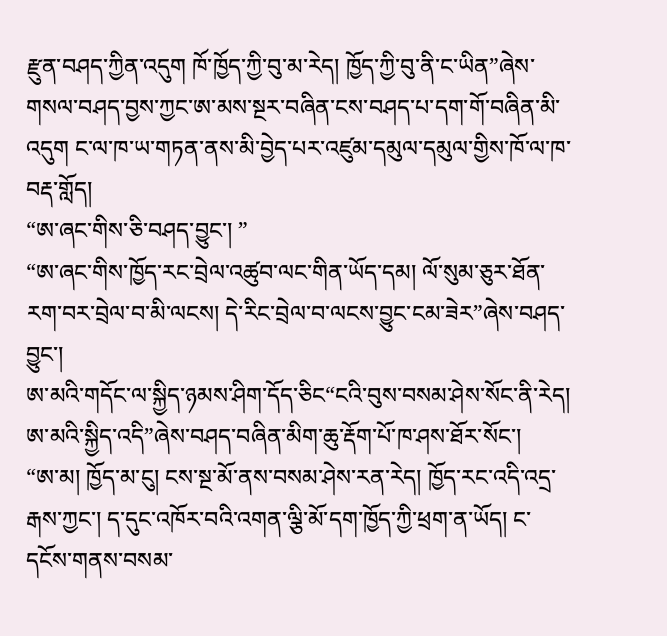རྫུན་བཤད་ཀྱིན་འདུག ཁོ་ཁྱོད་ཀྱི་བུ་མ་རེད། ཁྱོད་ཀྱི་བུ་ནི་ང་ཡིན”ཞེས་གསལ་བཤད་བྱས་ཀྱང་ཨ་མས་སྔར་བཞིན་ངས་བཤད་པ་དག་གོ་བཞིན་མི་འདུག ང་ལ་ཁ་ཡ་གཏན་ནས་མི་བྱེད་པར་འཛུམ་དམུལ་དམུལ་གྱིས་ཁོ་ལ་ཁ་བརྡ་གློད།
“ཨ་ཞང་གིས་ཅི་བཤད་བྱུང་། ”
“ཨ་ཞང་གིས་ཁྱོད་རང་བྲེལ་འཚུབ་ལང་གིན་ཡོད་དམ། ལོ་སུམ་ཅུར་ཐོན་རག་བར་བྲེལ་བ་མི་ལངས། དེ་རིང་བྲེལ་བ་ལངས་བྱུང་ངམ་ཟེར”ཞེས་བཤད་བྱུང་།
ཨ་མའི་གདོང་ལ་སྐྱིད་ཉམས་ཤིག་དོད་ཅིང“ངའི་བུས་བསམ་ཤེས་སོང་ནི་རེད། ཨ་མའི་སྐྱིད་འདི”ཞེས་བཤད་བཞིན་མིག་ཆུ་རྡོག་པོ་ཁ་ཤས་ཐོར་སོང་།
“ཨ་མ། ཁྱོད་མ་ངུ། ངས་སྔ་མོ་ནས་བསམ་ཤེས་རན་རེད། ཁྱོད་རང་འདི་འདྲ་རྒས་ཀྱང་། ད་དུང་འཁོར་བའི་འགན་ལྕི་མོ་དག་ཁྱོད་ཀྱི་ཕྲག་ན་ཡོད། ང་དངོས་གནས་བསམ་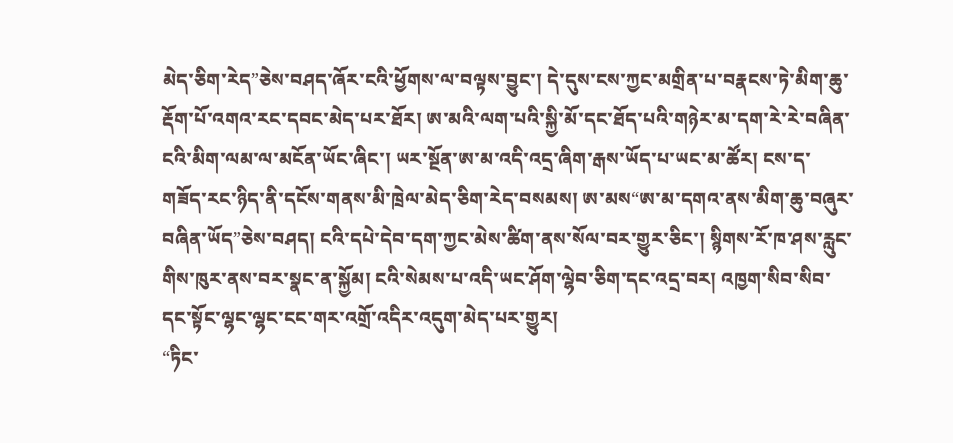མེད་ཅིག་རེད”ཅེས་བཤད་ཞོར་ངའི་ཕྱོགས་ལ་བལྟས་བྱུང་། དེ་དུས་ངས་ཀྱང་མགྲིན་པ་བརྣངས་ཏེ་མིག་ཆུ་རྡོག་པོ་འགའ་རང་དབང་མེད་པར་ཐོར། ཨ་མའི་ལག་པའི་སྐྱི་མོ་དང་ཐོད་པའི་གཉེར་མ་དག་རེ་རེ་བཞིན་ངའི་མིག་ལམ་ལ་མངོན་ཡོང་ཞིང་། ཡར་སྔོན་ཨ་མ་འདི་འདྲ་ཞིག་རྒས་ཡོད་པ་ཡང་མ་ཚོར། ངས་ད་གཟོད་རང་ཉིད་ནི་དངོས་གནས་མི་ཁྲེལ་མེད་ཅིག་རེད་བསམས། ཨ་མས“ཨ་མ་དགའ་ནས་མིག་ཆུ་བཞུར་བཞིན་ཡོད”ཅེས་བཤད། ངའི་དཔེ་དེབ་དག་ཀྱང་མེས་ཚིག་ནས་སོལ་བར་གྱུར་ཅིང་། སྙིགས་རོ་ཁ་ཤས་རླུང་གིས་ཁུར་ནས་བར་སྣང་ན་སྐྱོམ། ངའི་སེམས་པ་འདི་ཡང་ཤོག་ལྷེབ་ཅིག་དང་འདྲ་བར། འཁྱག་སིབ་སིབ་དང་སྟོང་ལྷང་ལྷང་ངང་གར་འགྲོ་འདིར་འདུག་མེད་པར་གྱུར།
“ཏིང་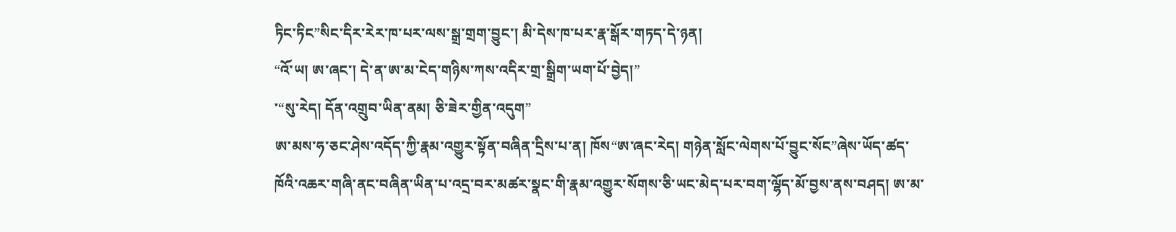ཏིང་ཏིང”སིང་དིར་རེར་ཁ་པར་ལས་སྒྲ་གྲག་བྱུང་། མི་དེས་ཁ་པར་རྣ་སྒོར་གཏད་དེ་ཉན།
“འོ་ཡ། ཨ་ཞང་། དེ་ན་ཨ་མ་ངེད་གཉིས་ཀས་འདིར་གྲ་སྒྲིག་ཡག་པོ་བྱེད།”
་“སུ་རེད། དོན་འགྲུབ་ཡིན་ནམ། ཅི་ཟེར་གྱིན་འདུག”
ཨ་མས་ཧ་ཅང་ཤེས་འདོད་ཀྱི་རྣམ་འགྱུར་སྟོན་བཞིན་དྲིས་པ་ན། ཁོས“ཨ་ཞང་རེད། གཉེན་སློང་ལེགས་པོ་བྱུང་སོང”ཞེས་ཡོད་ཚད་ཁོའི་འཆར་གཞི་ནང་བཞིན་ཡིན་པ་འདྲ་བར་མཚར་སྣང་གི་རྣམ་འགྱུར་སོགས་ཅི་ཡང་མེད་པར་བག་ལྷོད་མོ་བྱས་ནས་བཤད། ཨ་མ་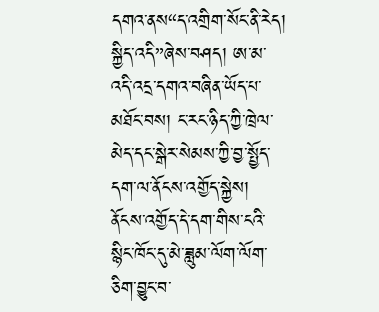དགའ་ནས“ད་འགྲིག་སོང་ནི་རེད། སྐྱིད་འདི”ཞེས་བཤད། ཨ་མ་འདི་འདྲ་དགའ་བཞིན་ཡོད་པ་མཐོང་བས། ང་རང་ཉིད་ཀྱི་ཁྲེལ་མེད་དང་སྒེར་སེམས་ཀྱི་བྱ་སྤྱོད་དག་ལ་ནོངས་འགྱོད་སྐྱེས། ནོངས་འགྱོད་དེ་དག་གིས་ངའི་སྙིང་ཁོང་དུ་མེ་ཟླུམ་ལོག་ལོག་ཅིག་བྱུང་བ་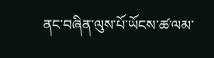ནང་བཞིན་ལུས་པོ་ཡོངས་ཚ་ལམ་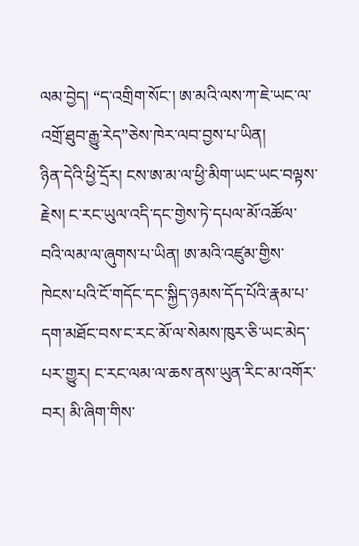ལམ་བྱེད། “ད་འགྲིག་སོང་། ཨ་མའི་ལས་ཀ་ཇེ་ཡང་ལ་འགྲོ་ཐུབ་རྒྱུ་རེད”ཅེས་ཁེར་ལབ་བྱས་པ་ཡིན།
ཉིན་དེའི་ཕྱི་དྲོར། ངས་ཨ་མ་ལ་ཕྱི་མིག་ཡང་ཡང་བལྟས་རྗེས། ང་རང་ཡུལ་འདི་དང་གྱེས་ཏེ་དཔལ་མོ་འཚོལ་བའི་ལམ་ལ་ཞུགས་པ་ཡིན། ཨ་མའི་འཛུམ་གྱིས་ཁེངས་པའི་ངོ་གདོང་དང་སྐྱིད་ཉམས་དོད་པོའི་རྣམ་པ་དག་མཐོང་བས་ང་རང་མོ་ལ་སེམས་ཁུར་ཅི་ཡང་མེད་པར་གྱུར། ང་རང་ལམ་ལ་ཆས་ནས་ཡུན་རིང་མ་འགོར་བར། མི་ཞིག་གིས་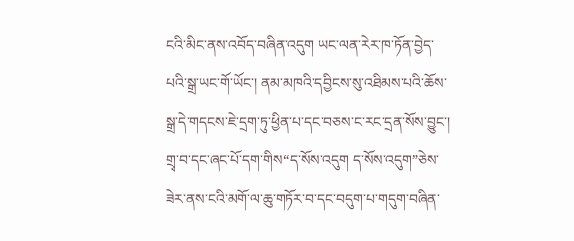ངའི་མིང་ནས་འབོད་བཞིན་འདུག ཡང་ལན་རེར་ཁ་ཏོན་བྱེད་པའི་སྒྲ་ཡང་གོ་ཡོང་། ནམ་མཁའི་དབྱིངས་སུ་འཐིམས་པའི་ཆོས་སྒྲ་དེ་གདངས་ཇེ་དྲག་ཏུ་ཕྱིན་པ་དང་བཅས་ང་རང་དྲན་སོས་བྱུང་། གྲྭ་བ་དང་ཞང་པོ་དག་གིས“ད་སོས་འདུག ད་སོས་འདུག”ཅེས་ཟེར་ནས་ངའི་མགོ་ལ་ཆུ་གཏོར་བ་དང་བདུག་པ་གདུག་བཞིན་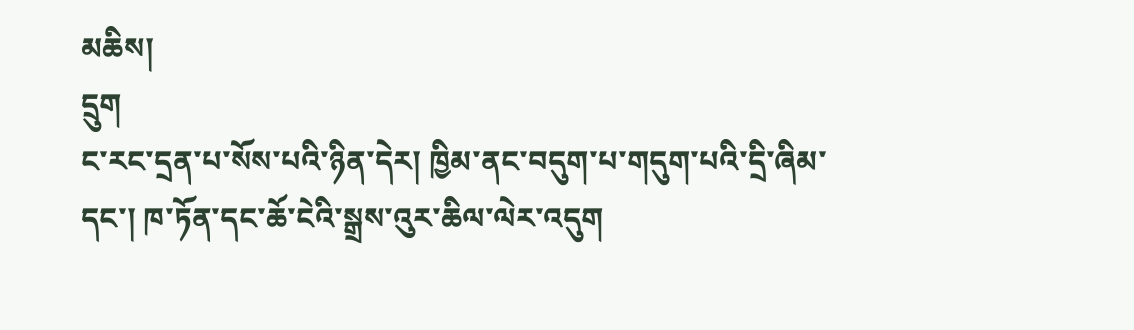མཆིས།
དྲུག
ང་རང་དྲན་པ་སོས་པའི་ཉིན་དེར། ཁྱིམ་ནང་བདུག་པ་གདུག་པའི་དྲི་ཞིམ་དང་། ཁ་ཏོན་དང་ཆོ་ངེའི་སྒྲས་འུར་ཆིལ་ལེར་འདུག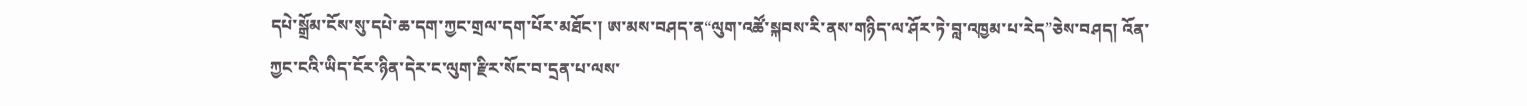དཔེ་སྒྲོམ་ངོས་སུ་དཔེ་ཆ་དག་ཀྱང་གྲལ་དག་པོར་མཐོང་། ཨ་མས་བཤད་ན“ལུག་འཚོ་སྐབས་རི་ནས་གཉིད་ལ་ཤོར་ཏེ་བླ་འཁྱམ་པ་རེད”ཅེས་བཤད། འོན་ཀྱང་ངའི་ཡིད་ངོར་ཉིན་དེར་ང་ལུག་རྫིར་སོང་བ་དྲན་པ་ལས་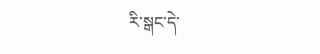རི་སྒང་དེ་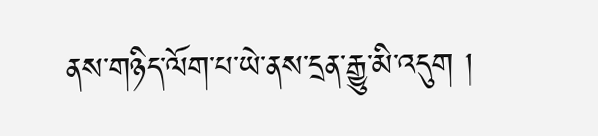ནས་གཉིད་ལོག་པ་ཡེ་ནས་དྲན་རྒྱུ་མི་འདུག །